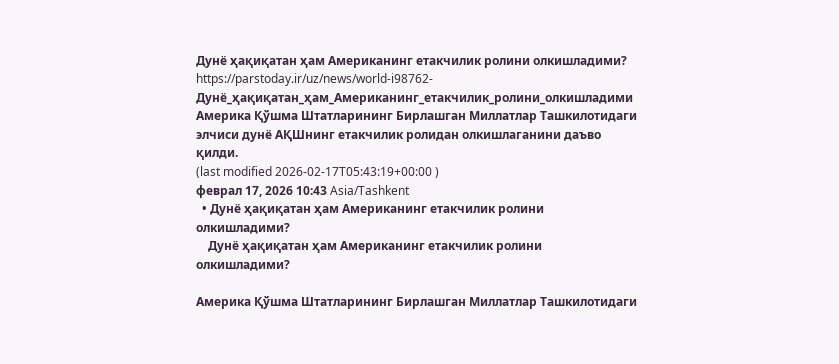Дунё ҳақиқатан ҳам Американинг етакчилик ролини олкишладими?
https://parstoday.ir/uz/news/world-i98762-Дунё_ҳақиқатан_ҳам_Американинг_етакчилик_ролини_олкишладими
Америка Қўшма Штатларининг Бирлашган Миллатлар Ташкилотидаги элчиси дунё АҚШнинг етакчилик ролидан олкишлаганини даъво қилди.
(last modified 2026-02-17T05:43:19+00:00 )
феврал 17, 2026 10:43 Asia/Tashkent
  • Дунё ҳақиқатан ҳам Американинг етакчилик ролини олкишладими?
    Дунё ҳақиқатан ҳам Американинг етакчилик ролини олкишладими?

Америка Қўшма Штатларининг Бирлашган Миллатлар Ташкилотидаги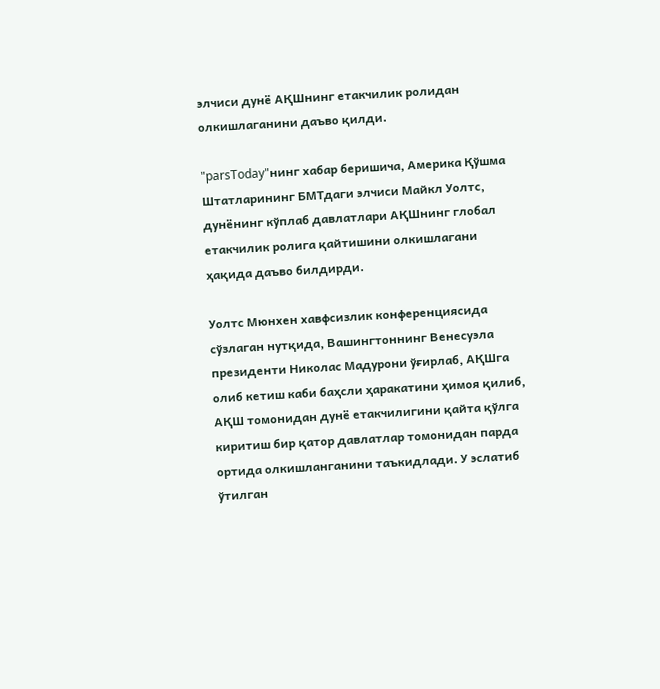элчиси дунё АҚШнинг етакчилик ролидан олкишлаганини даъво қилди.

"parsToday"нинг хабар беришича, Америка Қўшма Штатларининг БМТдаги элчиси Майкл Уолтс, дунёнинг кўплаб давлатлари АҚШнинг глобал етакчилик ролига қайтишини олкишлагани ҳақида даъво билдирди.

Уолтс Мюнхен хавфсизлик конференциясида сўзлаган нутқида, Вашингтоннинг Венесуэла президенти Николас Мадурони ўғирлаб, АҚШга олиб кетиш каби баҳсли ҳаракатини ҳимоя қилиб, АҚШ томонидан дунё етакчилигини қайта қўлга киритиш бир қатор давлатлар томонидан парда ортида олкишланганини таъкидлади. У эслатиб ўтилган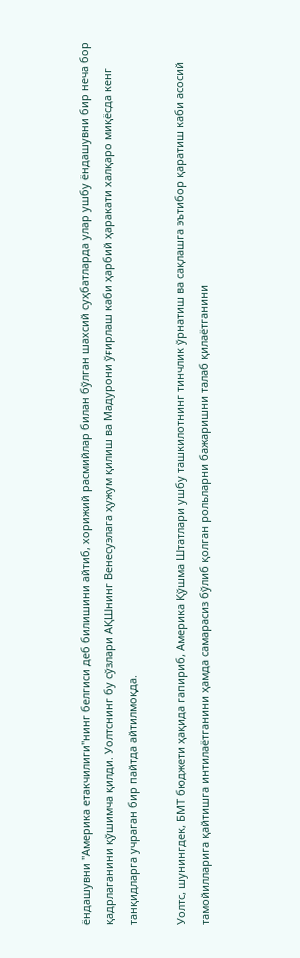ёндашувни "Америка етакчилиги"нинг белгиси деб билишини айтиб, хорижий расмийлар билан бўлган шахсий суҳбатларда улар ушбу ёндашувни бир неча бор қадрлаганини қўшимча қилди. Уолтснинг бу сўзлари АҚШнинг Венесуэлага ҳужум қилиш ва Мадурони ўғирлаш каби ҳарбий ҳаракати халқаро миқёсда кенг танқидларга учраган бир пайтда айтилмоқда.

Уолтс, шунингдек, БМТ бюджети ҳақида гапириб, Америка Қўшма Штатлари ушбу ташкилотнинг тинчлик ўрнатиш ва сақлашга эътибор қаратиш каби асосий тамойилларига қайтишга интилаётганини ҳамда самарасиз бўлиб қолган рольларни бажаришни талаб қилаётганини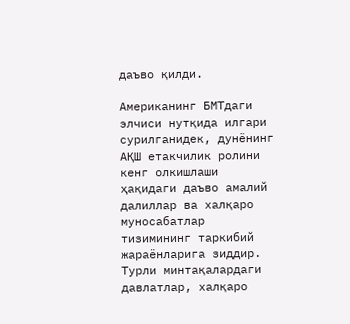даъво қилди.

Американинг БМТдаги элчиси нутқида илгари сурилганидек, дунёнинг АҚШ етакчилик ролини кенг олкишлаши ҳақидаги даъво амалий далиллар ва халқаро муносабатлар тизимининг таркибий жараёнларига зиддир. Турли минтақалардаги давлатлар, халқаро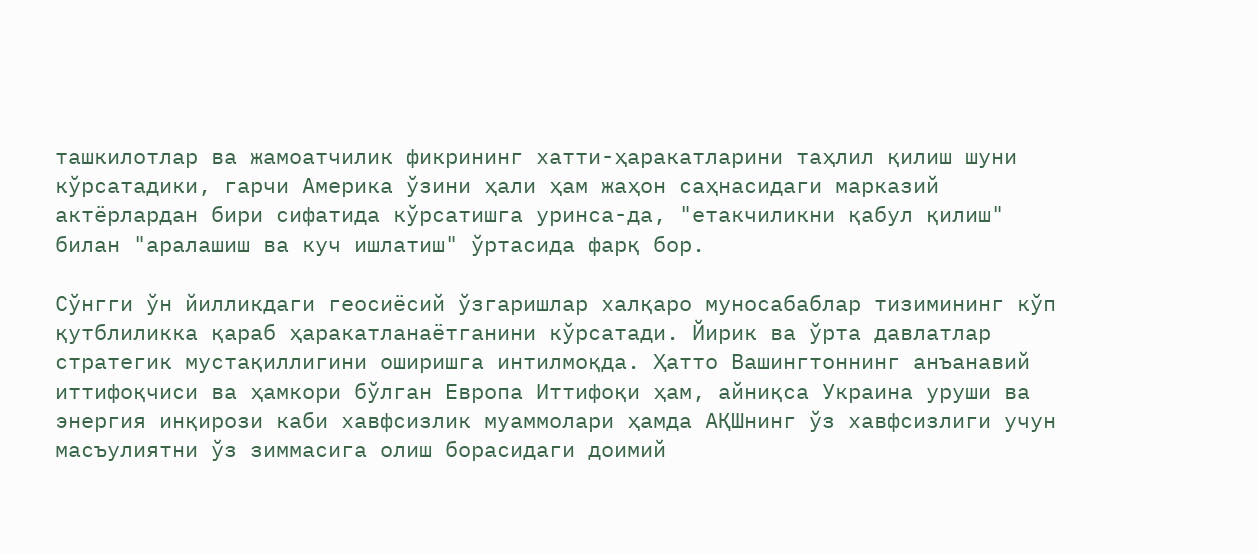ташкилотлар ва жамоатчилик фикрининг хатти-ҳаракатларини таҳлил қилиш шуни кўрсатадики, гарчи Америка ўзини ҳали ҳам жаҳон саҳнасидаги марказий актёрлардан бири сифатида кўрсатишга уринса-да, "етакчиликни қабул қилиш" билан "аралашиш ва куч ишлатиш" ўртасида фарқ бор.

Сўнгги ўн йилликдаги геосиёсий ўзгаришлар халқаро муносабаблар тизимининг кўп қутблиликка қараб ҳаракатланаётганини кўрсатади. Йирик ва ўрта давлатлар стратегик мустақиллигини оширишга интилмоқда. Ҳатто Вашингтоннинг анъанавий иттифоқчиси ва ҳамкори бўлган Европа Иттифоқи ҳам, айниқса Украина уруши ва энергия инқирози каби хавфсизлик муаммолари ҳамда АҚШнинг ўз хавфсизлиги учун масъулиятни ўз зиммасига олиш борасидаги доимий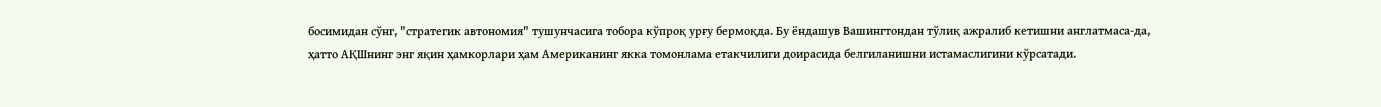босимидан сўнг, "стратегик автономия" тушунчасига тобора кўпроқ урғу бермоқда. Бу ёндашув Вашингтондан тўлиқ ажралиб кетишни англатмаса-да, ҳатто АҚШнинг энг яқин ҳамкорлари ҳам Американинг якка томонлама етакчилиги доирасида белгиланишни истамаслигини кўрсатади.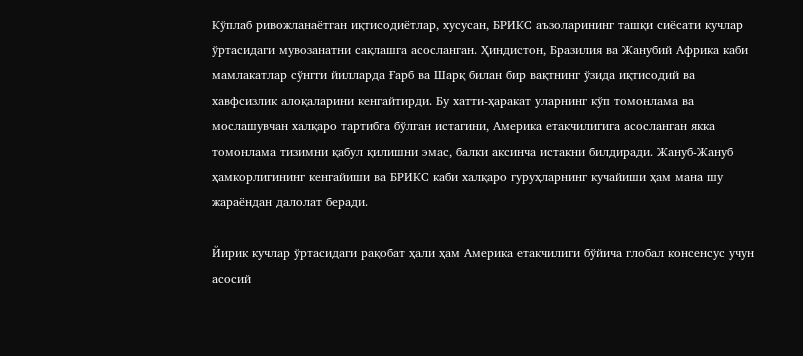Кўплаб ривожланаётган иқтисодиётлар, хусусан, БРИКС аъзоларининг ташқи сиёсати кучлар ўртасидаги мувозанатни сақлашга асосланган. Ҳиндистон, Бразилия ва Жанубий Африка каби мамлакатлар сўнгги йилларда Ғарб ва Шарқ билан бир вақтнинг ўзида иқтисодий ва хавфсизлик алоқаларини кенгайтирди. Бу хатти-ҳаракат уларнинг кўп томонлама ва мослашувчан халқаро тартибга бўлган истагини, Америка етакчилигига асосланган якка томонлама тизимни қабул қилишни эмас, балки аксинча истакни билдиради. Жануб-Жануб ҳамкорлигининг кенгайиши ва БРИКС каби халқаро гуруҳларнинг кучайиши ҳам мана шу жараёндан далолат беради.

Йирик кучлар ўртасидаги рақобат ҳали ҳам Америка етакчилиги бўйича глобал консенсус учун асосий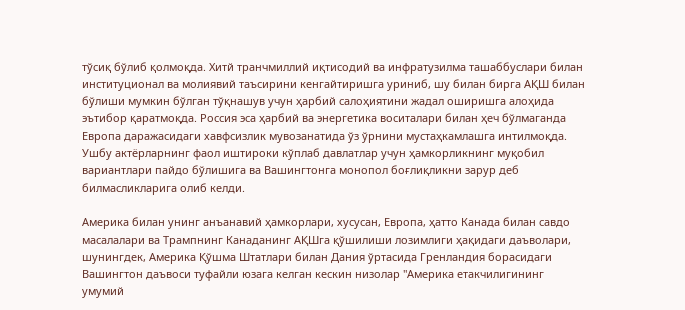тўсиқ бўлиб қолмоқда. Хитй транчмиллий иқтисодий ва инфратузилма ташаббуслари билан институционал ва молиявий таъсирини кенгайтиришга уриниб, шу билан бирга АҚШ билан бўлиши мумкин бўлган тўқнашув учун ҳарбий салоҳиятини жадал оширишга алоҳида эътибор қаратмоқда. Россия эса ҳарбий ва энергетика воситалари билан ҳеч бўлмаганда Европа даражасидаги хавфсизлик мувозанатида ўз ўрнини мустаҳкамлашга интилмоқда. Ушбу актёрларнинг фаол иштироки кўплаб давлатлар учун ҳамкорликнинг муқобил вариантлари пайдо бўлишига ва Вашингтонга монопол боғлиқликни зарур деб билмасликларига олиб келди.

Америка билан унинг анъанавий ҳамкорлари, хусусан, Европа, ҳатто Канада билан савдо масалалари ва Трампнинг Канаданинг АҚШга қўшилиши лозимлиги ҳақидаги даъволари, шунингдек, Америка Қўшма Штатлари билан Дания ўртасида Гренландия борасидаги Вашингтон даъвоси туфайли юзага келган кескин низолар "Америка етакчилигининг умумий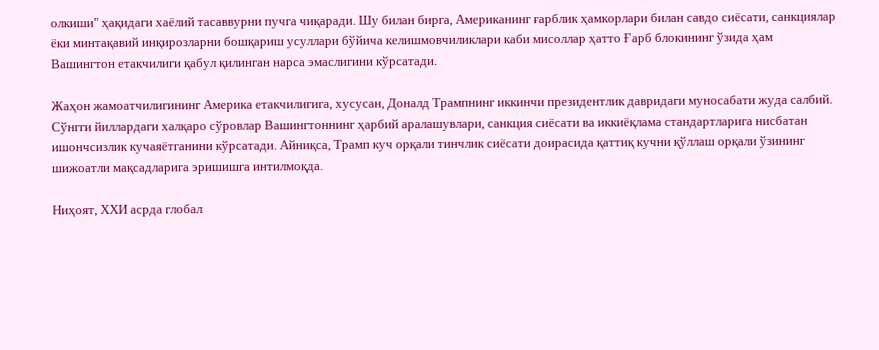олкиши" ҳақидаги хаёлий тасаввурни пучга чиқаради. Шу билан бирга, Американинг ғарблик ҳамкорлари билан савдо сиёсати, санкциялар ёки минтақавий инқирозларни бошқариш усуллари бўйича келишмовчиликлари каби мисоллар ҳатто Ғарб блокининг ўзида ҳам Вашингтон етакчилиги қабул қилинган нарса эмаслигини кўрсатади.

Жаҳон жамоатчилигининг Америка етакчилигига, хусусан, Доналд Трампнинг иккинчи президентлик давридаги муносабати жуда салбий. Сўнгги йиллардаги халқаро сўровлар Вашингтоннинг ҳарбий аралашувлари, санкция сиёсати ва иккиёқлама стандартларига нисбатан ишончсизлик кучаяётганини кўрсатади. Айниқса, Трамп куч орқали тинчлик сиёсати доирасида қаттиқ кучни қўллаш орқали ўзининг шижоатли мақсадларига эришишга интилмоқда.

Ниҳоят, ХХИ асрда глобал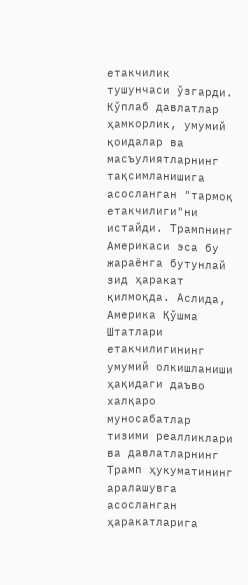етакчилик тушунчаси ўзгарди. Кўплаб давлатлар ҳамкорлик, умумий қоидалар ва масъулиятларнинг тақсимланишига асосланган "тармоқ етакчилиги"ни истайди. Трампнинг Америкаси эса бу жараёнга бутунлай зид ҳаракат қилмоқда. Аслида, Америка Қўшма Штатлари етакчилигининг умумий олкишланиши ҳақидаги даъво халқаро муносабатлар тизими реалликлари ва давлатларнинг Трамп ҳукуматининг аралашувга асосланган ҳаракатларига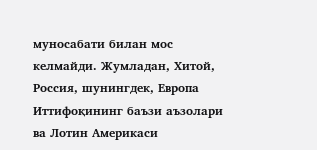муносабати билан мос келмайди. Жумладан, Хитой, Россия, шунингдек, Европа Иттифоқининг баъзи аъзолари ва Лотин Америкаси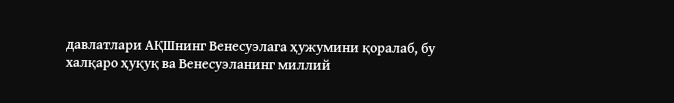давлатлари АҚШнинг Венесуэлага ҳужумини қоралаб, бу халқаро ҳуқуқ ва Венесуэланинг миллий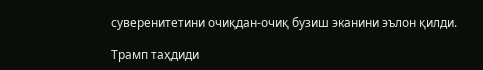суверенитетини очиқдан-очиқ бузиш эканини эълон қилди.

Трамп таҳдиди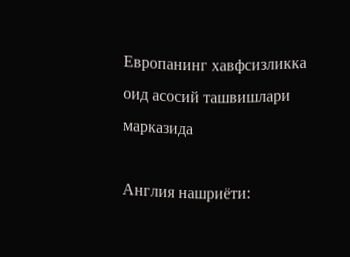Европанинг хавфсизликка оид асосий ташвишлари марказида

Англия нашриёти: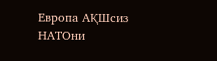Европа АҚШсиз НАТОни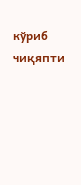кўриб чиқяпти